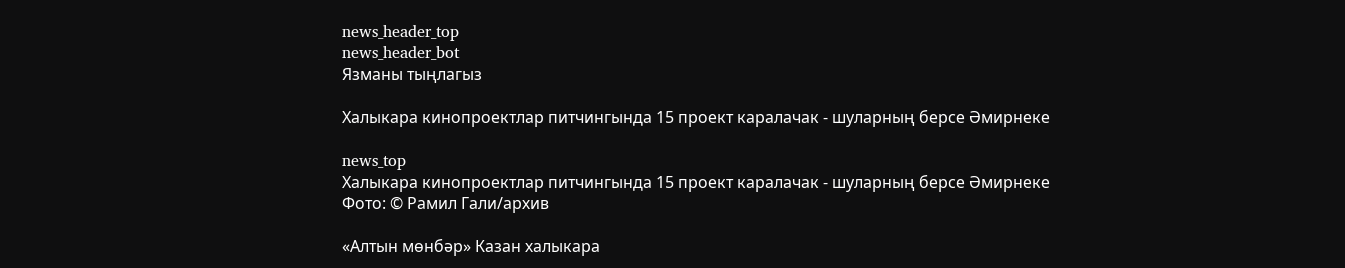news_header_top
news_header_bot
Язманы тыңлагыз

Халыкара кинопроектлар питчингында 15 проект каралачак - шуларның берсе Әмирнеке

news_top
Халыкара кинопроектлар питчингында 15 проект каралачак - шуларның берсе Әмирнеке
Фото: © Рамил Гали/архив

«Алтын мөнбәр» Казан халыкара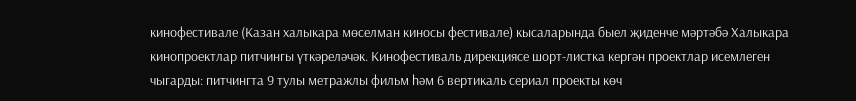кинофестивале (Казан халыкара мөселман киносы фестивале) кысаларында быел җиденче мәртәбә Халыкара кинопроектлар питчингы үткәреләчәк. Кинофестиваль дирекциясе шорт-листка кергән проектлар исемлеген чыгарды: питчингта 9 тулы метражлы фильм һәм 6 вертикаль сериал проекты көч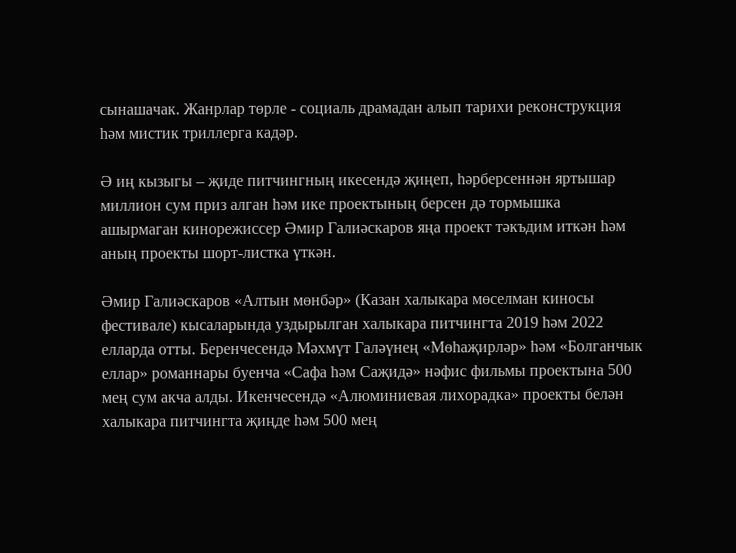сынашачак. Жанрлар төрле - социаль драмадан алып тарихи реконструкция һәм мистик триллерга кадәр.

Ә иң кызыгы – җиде питчингның икесендә җиңеп, һәрберсеннән яртышар миллион сум приз алган һәм ике проектының берсен дә тормышка ашырмаган кинорежиссер Әмир Галиәскаров яңа проект тәкъдим иткән һәм аның проекты шорт-листка үткән.

Әмир Галиәскаров «Алтын мөнбәр» (Казан халыкара мөселман киносы фестивале) кысаларында уздырылган халыкара питчингта 2019 һәм 2022 елларда отты. Беренчесендә Мәхмүт Галәүнең «Мөһаҗирләр» һәм «Болганчык еллар» романнары буенча «Сафа һәм Саҗидә» нәфис фильмы проектына 500 мең сум акча алды. Икенчесендә «Алюминиевая лихорадка» проекты белән халыкара питчингта җиңде һәм 500 мең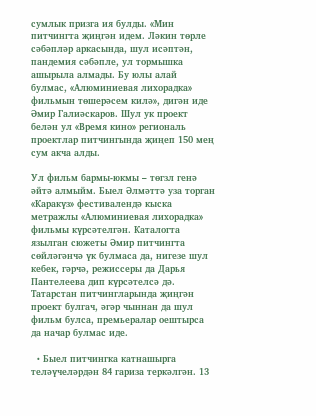сумлык призга ия булды. «Мин питчингта җиңгән идем. Ләкин төрле сәбәпләр аркасында, шул исәптән, пандемия сәбәпле, ул тормышка ашырыла алмады. Бу юлы алай булмас, «Алюминиевая лихорадка» фильмын төшерәсем килә», дигән иде Əмир Галиәскаров. Шул ук проект белән ул «Время кино» региональ проектлар питчингында җиңеп 150 мең сум акча алды.

Ул фильм бармы-юкмы – төгзл генә әйтә алмыйм. Быел Әлмәттә уза торган «Каракүз» фестивалендә кыска метражлы «Алюминиевая лихорадка» фильмы күрсәтелгән. Каталогта язылган сюжеты Әмир питчингта сөйләгәнчә үк булмаса да, нигезе шул кебек, гәрчә, режиссеры да Дарья Пантелеева дип күрсәтелсә дә. Татарстан питчингларында җиңгән проект булгач, әгәр чыннан да шул фильм булса, премьералар оештырса да начар булмас иде.

  • Быел питчингка катнашырга теләүчеләрдән 84 гариза теркәлгән. 13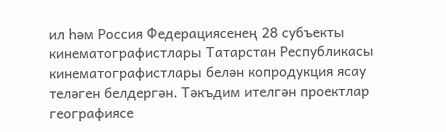ил һәм Россия Федерациясенең 28 субъекты кинематографистлары Татарстан Республикасы кинематографистлары белән копродукция ясау теләген белдергән. Тәкъдим ителгән проектлар географиясе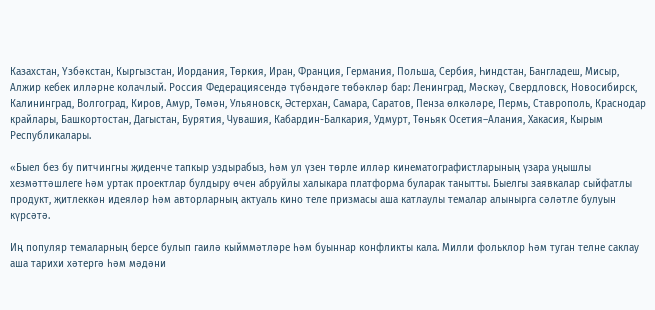Казахстан, Үзбәкстан, Кыргызстан, Иордания, Төркия, Иран, Франция, Германия, Польша, Сербия, Һиндстан, Бангладеш, Мисыр, Алжир кебек илләрне колачлый. Россия Федерациясендә түбәндәге төбәкләр бар: Ленинград, Мәскәү, Свердловск, Новосибирск, Калининград, Волгоград, Киров, Амур, Төмән, Ульяновск, Әстерхан, Самара, Саратов, Пенза өлкәләре, Пермь, Ставрополь, Краснодар крайлары, Башкортостан, Дагыстан, Бурятия, Чувашия, Кабардин-Балкария, Удмурт, Төньяк Осетия–Алания, Хакасия, Кырым Республикалары.

«Быел без бу питчингны җиденче тапкыр уздырабыз, һәм ул үзен төрле илләр кинематографистларының үзара уңышлы хезмәттәшлеге һәм уртак проектлар булдыру өчен абруйлы халыкара платформа буларак танытты. Быелгы заявкалар сыйфатлы продукт, җитлеккән идеяләр һәм авторларның актуаль кино теле призмасы аша катлаулы темалар алынырга сәләтле булуын күрсәтә.

Иң популяр темаларның берсе булып гаилә кыйммәтләре һәм буыннар конфликты кала. Милли фольклор һәм туган телне саклау аша тарихи хәтергә һәм мәдәни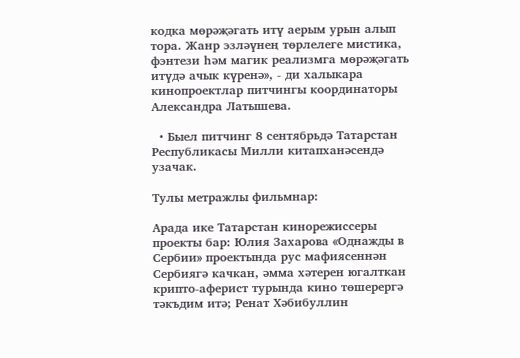кодка мөрәҗәгать итү аерым урын алып тора. Жанр эзләүнең төрлелеге мистика, фэнтези һәм магик реализмга мөрәҗәгать итүдә ачык күренә», - ди халыкара кинопроектлар питчингы координаторы Александра Латышева.

  • Быел питчинг 8 сентябрьдә Татарстан Республикасы Милли китапханәсендә узачак.

Тулы метражлы фильмнар:

Арада ике Татарстан кинорежиссеры проекты бар: Юлия Захарова «Однажды в Сербии» проектында рус мафиясеннән Сербиягә качкан, әмма хәтерен югалткан крипто-аферист турында кино төшерергә тәкъдим итә; Ренат Хәбибуллин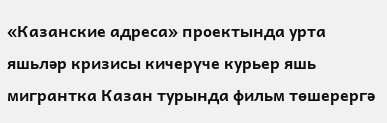«Казанские адреса» проектында урта яшьләр кризисы кичерүче курьер яшь мигрантка Казан турында фильм төшерергә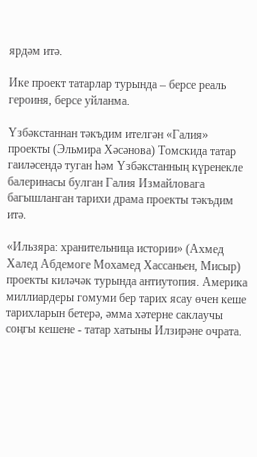ярдәм итә.

Ике проект татарлар турында – берсе реаль героиня, берсе уйланма.

Үзбәкстаннан тәкъдим ителгән «Галия» проекты (Эльмира Хәсәнова) Томскида татар гаиләсендә туган һәм Үзбәкстанның күренекле балеринасы булган Галия Измайловага багышланган тарихи драма проекты тәкъдим итә.

«Ильзяра: хранительница истории» (Ахмед Халед Абдемоге Мохамед Хассаньен, Мисыр) проекты киләчәк турында антиутопия. Америка миллиардеры гомуми бер тарих ясау өчен кеше тарихларын бетерә, әмма хәтерне саклаучы соңгы кешене - татар хатыны Илзирәне очрата.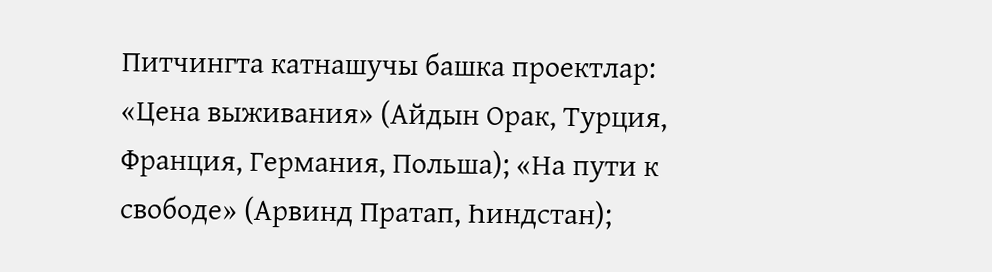Питчингта катнашучы башка проектлар: «Цена выживания» (Айдын Орак, Турция, Франция, Германия, Польша); «На пути к свободе» (Арвинд Пратап, Һиндстан);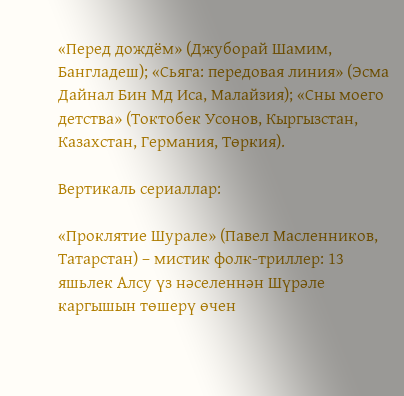«Перед дождём» (Джуборай Шамим, Бангладеш); «Сьяга: передовая линия» (Эсма Дайнал Бин Мд Иса, Малайзия); «Сны моего детства» (Токтобек Усонов, Кыргызстан, Казахстан, Германия, Төркия).

Вертикаль сериаллар:

«Проклятие Шурале» (Павел Масленников, Татарстан) – мистик фолк-триллер: 13 яшьлек Алсу үз нәселеннән Шүрәле каргышын төшерү өчен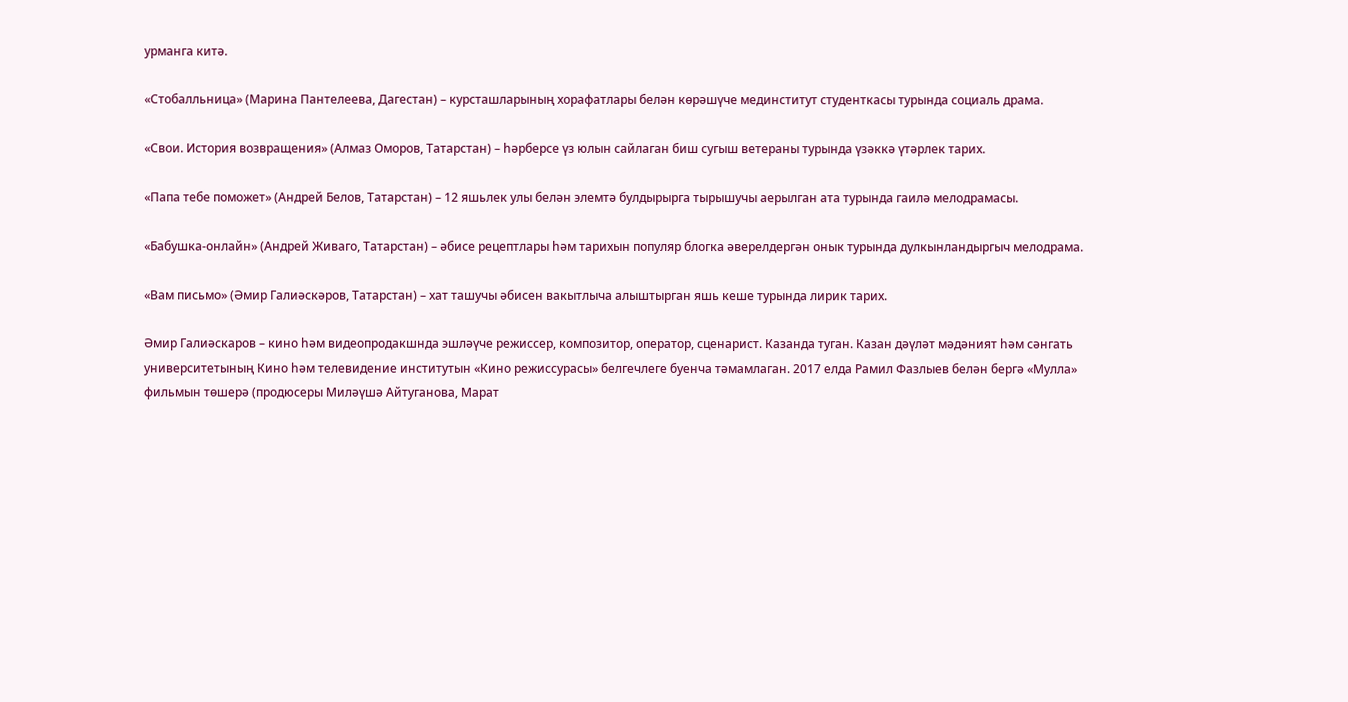урманга китә.

«Стобалльница» (Марина Пантелеева, Дагестан) – курсташларының хорафатлары белән көрәшүче мединститут студенткасы турында социаль драма.

«Свои. История возвращения» (Алмаз Оморов, Татарстан) – һәрберсе үз юлын сайлаган биш сугыш ветераны турында үзәккә үтәрлек тарих.

«Папа тебе поможет» (Андрей Белов, Татарстан) – 12 яшьлек улы белән элемтә булдырырга тырышучы аерылган ата турында гаилә мелодрамасы.

«Бабушка-онлайн» (Андрей Живаго, Татарстан) – әбисе рецептлары һәм тарихын популяр блогка әверелдергән онык турында дулкынландыргыч мелодрама.

«Вам письмо» (Әмир Галиәскәров, Татарстан) – хат ташучы әбисен вакытлыча алыштырган яшь кеше турында лирик тарих.

Әмир Галиәскаров – кино һәм видеопродакшнда эшләүче режиссер, композитор, оператор, сценарист. Казанда туган. Казан дәүләт мәдәният һәм сәнгать университетының Кино һәм телевидение институтын «Кино режиссурасы» белгечлеге буенча тәмамлаган. 2017 елда Рамил Фазлыев белән бергә «Мулла» фильмын төшерә (продюсеры Миләүшә Айтуганова, Марат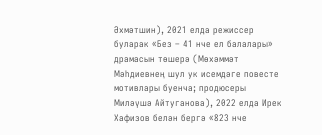Әхмәтшин), 2021 елда режиссер буларак «Без – 41 нче ел балалары» драмасын төшерә (Мөхәммәт Мәһдиевнең шул ук исемдәге повесте мотивлары буенча; продюсеры Миләүшә Айтуганова), 2022 елда Ирек Хафизов белән бергә «823 нче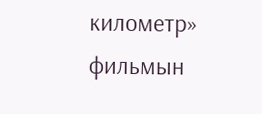километр» фильмын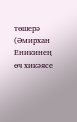төшерә (Әмирхан Еникинең өч хикәясе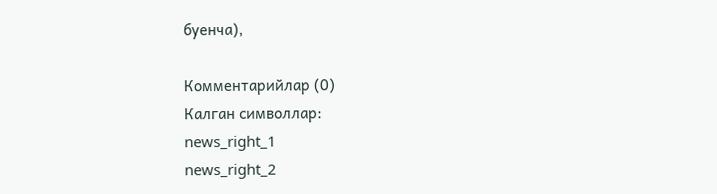буенча),

Комментарийлар (0)
Калган символлар:
news_right_1
news_right_2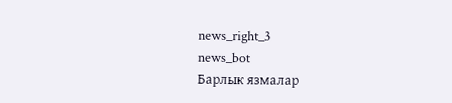news_right_3
news_bot
Барлык язмалар